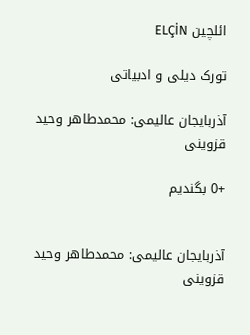ائلچین ELÇİN

تورک دیلی و ادبیاتی

آذربایجان عالیمی: محمدطاهر وحید قزوینی

+0 بگندیم


آذربایجان عالیمی: محمدطاهر وحید قزوینی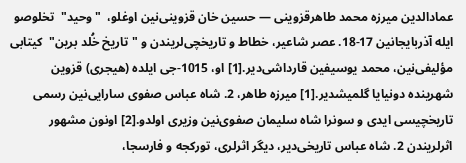عمادالدین میرزه محمد طاهرقزوینی — حسین خان قزوینی‌نین اوغلو،  "وحید"  تخلوصو ایله آذربایجانین 17-18. عصر شاعیر، خطاط و تاریخچی‌لریندن و "تاریخ خُلد برین"  کیتابی مؤلیفی‌نین، محمد یوسیفین قارداشی‌د‌یر.[1] او، 1015-جی ایلده (هیجری) قزوین شهرینده دونیایا گلمیشدیر.[1] میرزه طاهر، 2. شاه عباس صفوی سارایی‌نین رسمی تاریخچیسی ایدی و سونرا شاه سلیمان صفوی‌نین وزیری اولدو.[2] اونون مشهور اثرلریندن 2. شاه عباس تاریخی‌دیر، دیگر اثرلری، تورکجه و فارسجا،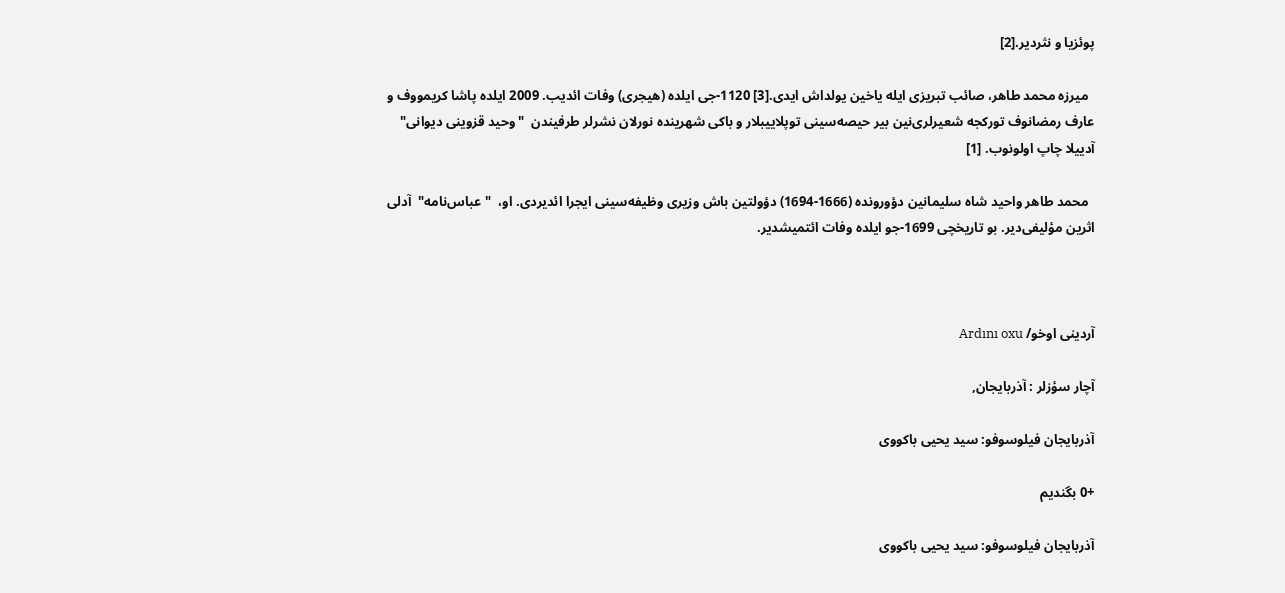پوئزیا و نثردیر.[2]

  میرزه محمد طاهر، صائب تبریزی ایله یاخین یولداش ایدی.[3] 1120-جی ایلده (هیجری) وفات ائدیب. 2009 ایلده پاشا کریمووف و عارف رمضانوف تورکجه شعیرلری‌نین بیر حیصه‌سینی توپلاییبلار و باکی شهرینده نورلان نشرلر طرفیندن  "وحید قزوینی دیوانی"  آدییلا چاپ اولونوب. [1]

  محمد طاهر واحید شاه سلیمانین دؤورونده (1666-1694) دؤولتین باش وزیری وظیفه‌سینی ایجرا ائدیردی. او،  "عباس‌نامه"  آدلی اثرین مؤلیفی‌دیر. بو تاریخچی 1699-جو ایلده وفات ائتمیشدیر.



آردینی اوخو/ Ardını oxu

آچار سؤزلر : آذربایجان,

آذربایجان فیلوسوفو: سید یحیی باکووی

+0 بگندیم

آذربایجان فیلوسوفو: سید یحیی باکووی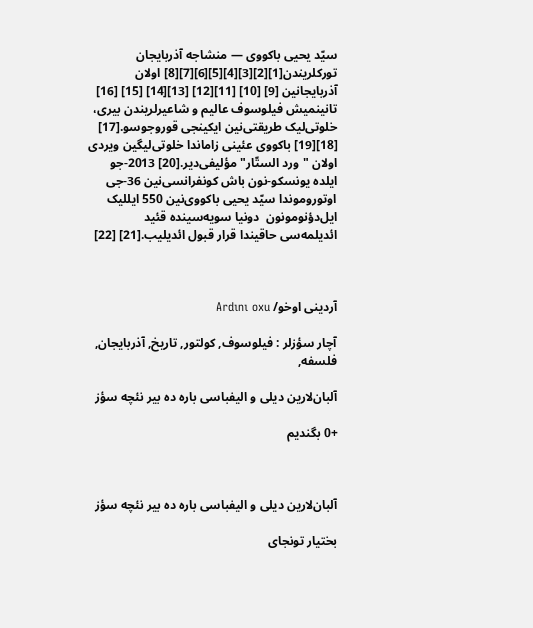سیّد یحیی باکووی — منشاجه آذربایجان تورکلریندن[1][2][3][4][5][6][7][8] اولان آذربایجانین [9] [10] [11][12] [13][14] [15] [16] تانینمیش فیلوسوف عالیم و شاعیرلریندن بیری، خلوتی‌‌لیک طریقتی‌نین ایکینجی قوروجوسو.[17] [18][19] باکووی عئینی زاماندا خلوتی‌‌لیگین ویردی اولان "ورد الستّار" مؤلیفی‌دیر.[20] 2013-جو ایلده یونسکو-نون باش کونفرانسی‌نین 36-جی  اوتوروموندا سیّد یحیی باکووی‌نین 550 ایللیک ایل‌دؤنومونون  دونیا سویه‌سینده قئید ائدیلمه‌سی حاقیندا قرار قبول ائدیلیب.[21] [22]



آردینی اوخو/ Ardını oxu

آچار سؤزلر : فیلوسوف, کولتور, تاریخ, آذربایجان, فلسفه,

آلبان‌لارین دیلی و الیفباسی باره ده بیر نئچه سؤز

+0 بگندیم



آلبان‌لارین دیلی و الیفباسی باره ده بیر نئچه سؤز

بختیار تونجای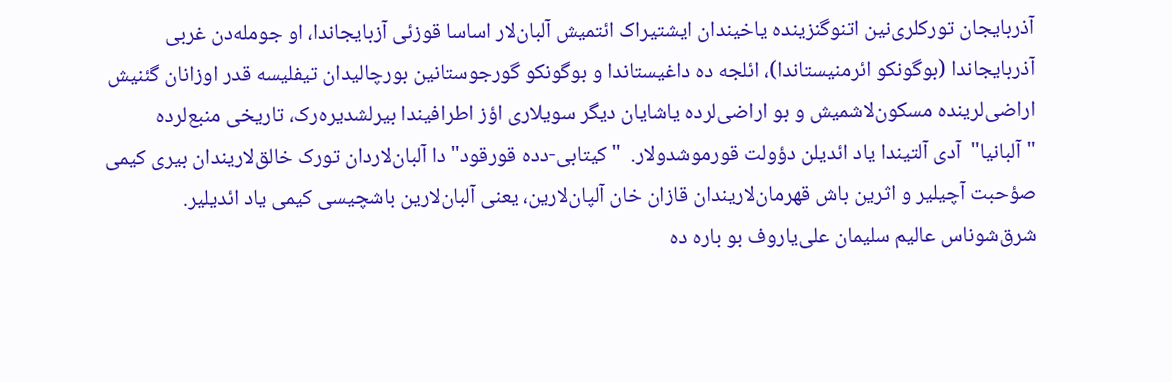آذربایجان تورکلری‌نین اتنوگنزینده یاخیندان ایشتیراک ائتمیش آلبان‌لار اساسا قوزئی آزبایجاندا، او جومله‌دن غربی آذربایجاندا (بوگونکو ائرمنیستاندا)، ائلجه ده داغیستاندا و بوگونکو گورجوستانین بورچالیدان تیفلیسه قدر اوزانان گئنیش اراضی‌لرینده مسکون‌لاشمیش و بو اراضی‌لرده یاشایان دیگر سویلاری اؤز اطرافیندا بیرلشدیره‌رک، تاریخی منبع‌لرده  "آلبانیا‌"  آدی آلتیندا یاد ائدیلن دؤولت قورموشدولار.  "کیتابی-دده قورقود‌" دا آلبان‌لاردان تورک خالق‌لاریندان بیری کیمی صؤحبت آچیلیر و اثرین باش قهرمان‌لاریندان قازان خان آلپان‌لارین، یعنی آلبان‌لارین باشچیسی کیمی یاد ائدیلیر. شرق‌شوناس عالیم سلیمان علی‌یاروف بو باره ده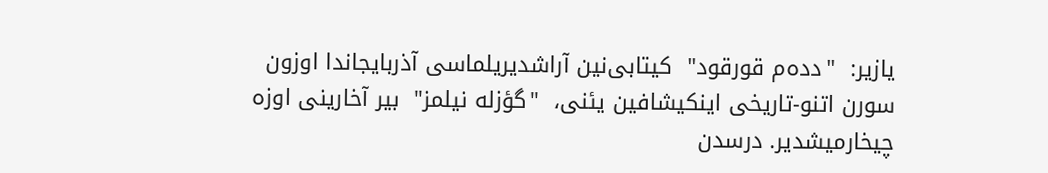یازیر:  "دده‌م قورقود‌"  کیتابی‌نین آراشدیریلماسی آذربایجاندا اوزون سورن اتنو-تاریخی اینکیشافین یئنی،  "گؤزله نیلمز‌"  بیر آخارینی اوزه چیخارمیشدیر. درسدن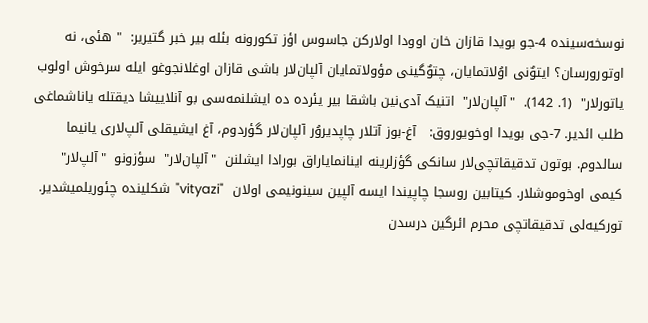نوسخه‌سینده 4-جو بویدا قازان خان اوودا اولارکن جاسوس اؤز تکورونه بئله بیر خبر گتیریر:  " هئی، نه اوتورورسان؟ ایتوٌنی اوُلاتمایان، چتوٌگینی مؤولاتمایان آلپان‌لار باشی قازان اوغلانجوغو ایله سرخوش اولوب یاتورلار"  (1. 142).  "آلپان‌لار"  اتنیک آدی‌نین باشقا بیر یئرده ده ایشلنمه‌سی بو آنلاییشا دیقتله یاناشماغی طلب ائدیر. 7-جی بویدا اوخویوروق:   آغ-بوز آتلار چاپدیروُر آلپان‌لار گؤردوم، آغ ایشیقلی آلپ‌لاری یانیما سالدوم. بوتون تدقیقاتچی‌لار سانکی گؤزلرینه اینانمایاراق بورادا ایشلنن  "آلپان‌لار"  سؤزونو  "آلپ‌لار"  کیمی اوخوموشلار. کیتابین روسجا چاپیندا ایسه آلپین سینونیمی اولان  "vityazi"  شکلینده چئوریلمیشدیر. تورکیه‌لی تدقیقاتچی محرم ائرگین درسدن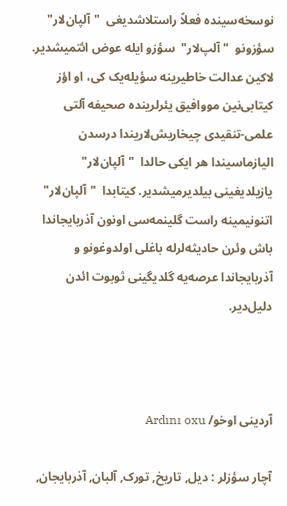نوسخه‌سینده فعلاً راستلاشدیغی  "آلپان‌لار‌"  سؤزونو  "آلپ‌لار‌"  سؤزو ایله عوض ائتمیشدیر. لاکین عدالت خاطیرینه سؤیله‌‌یک کی، او اؤز کیتابی‌نین مووافیق یئرلرینده صحیفه آلتی علمی-تنقیدی چیخاریش‌لاریندا درسدن الیازماسیندا هر ایکی حالدا  "آلپان‌لار"  یازیلدیغینی بیلدیرمیشدیر. کیتابدا  "آلپان‌لار"  اتنونیمینه راست گلینمه‌سی اونون آذربایجاندا باش وئرن حادیثه‌لرله باغلی اولدوغونو و آذربایجاندا عرصه‌یه گلدیگینی ثوبوت ائدن دلیل‌دیر.



آردینی اوخو/ Ardını oxu

آچار سؤزلر : دیل, تاریخ, تورک, آلبان, آذربایجان,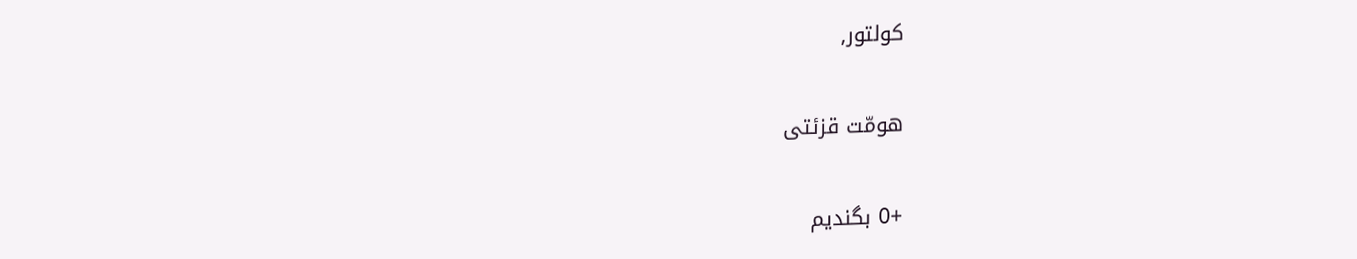کولتور,

هومّت قزئتی

+0 بگندیم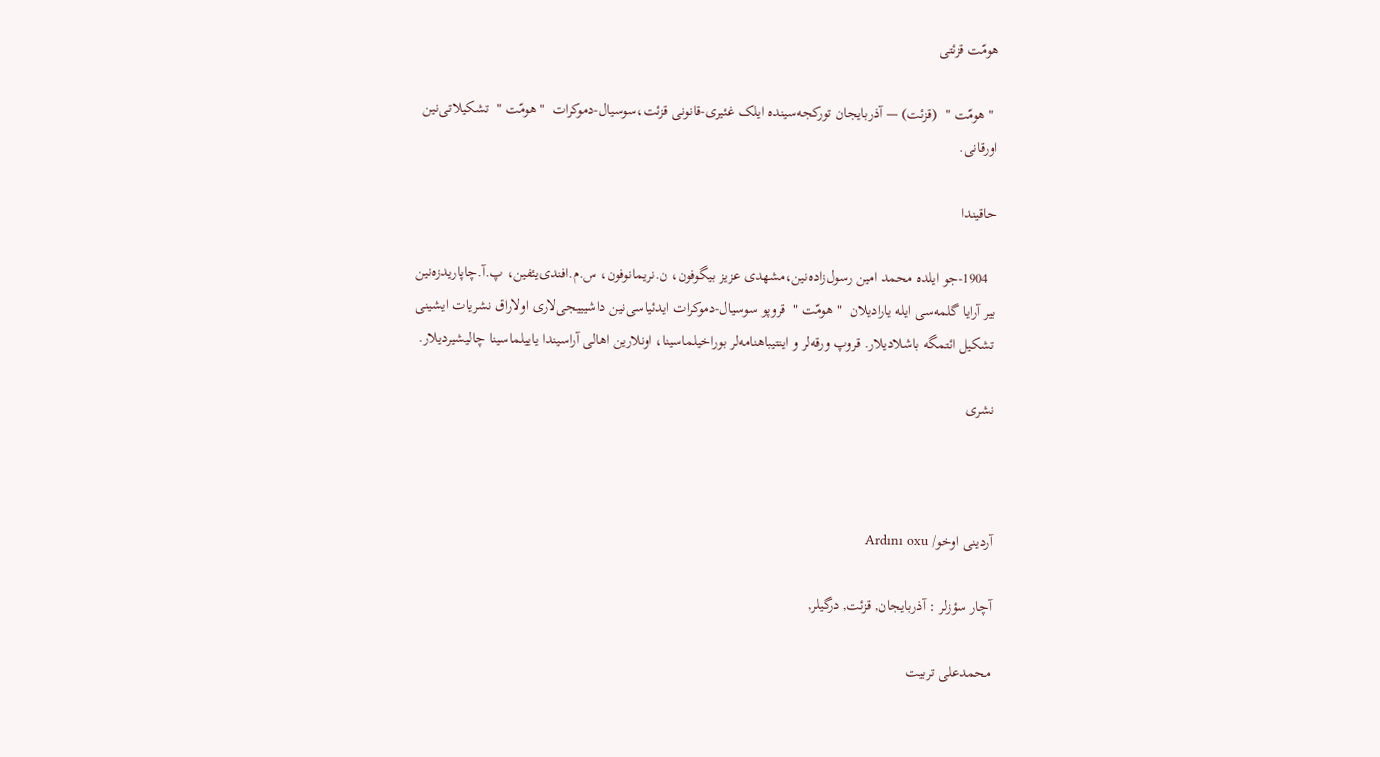هومّت قزئتی

 " هومّت "  (قزئت) — آذربایجان تورکجه‌سینده ایلک غئیری-قانونی قزئت،سوسیال-دموکرات  "هومّت "  تشکیلاتی‌نین اورقانی.

حاقیندا

  1904-جو ایلده محمد امین رسول‌زاده‌نین،مشهدی عزیز بیگوفون، ن.نریمانوفون، س.م.افندی‌یئفین، پ.آ.چاپاریدزه‌نین بیر آرایا گلمه‌سی ایله یارادیلان  " هومّت "  قروپو سوسیال-دموکرات ایدئیاسی‌نین داشیییجی‌لاری اولاراق نشریات ایشینی تشکیل ائتمگه باشلادیلار. قروپ ورقه‌لر و اینتیباهنامه‌لر بوراخیلماسینا، اونلارین اهالی آراسیندا یاییلماسینا چالیشیردیلار.

نشری



آردینی اوخو/ Ardını oxu

آچار سؤزلر : آذربایجان, قزئت, درگیلر,

محمدعلی تربیت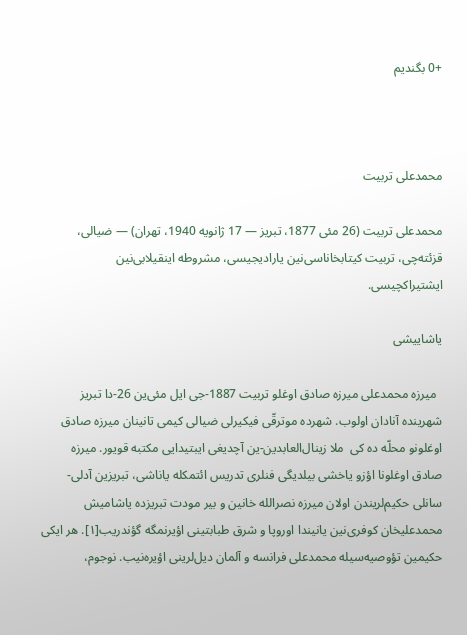+0 بگندیم



محمدعلی تربیت

محمدعلی تربیت (26 مئی 1877، تبریز — 17 ژانویه 1940، تهران) — ضیالی، قزئته‌چی، تربیت کیتابخاناسی‌نین یارادیجیسی، مشروطه اینقیلابی‌نین ایشتیراکچیسی.

یاشاییشی

  میرزه محمدعلی میرزه صادق اوغلو تربیت 1887-جی ایل مئی‌ین 26-دا تبریز شهرینده آنادان اولوب. شهرده موترقّی فیکیرلی ضیالی کیمی تانینان میرزه صادق اوغلونو محلّه ده کی  ملا زینال‌العابدین-ین آچدیغی ایبتیدایی مکتبه قویور. میرزه صادق اوغلونا اؤزو یاخشی بیلدیگی فنلری تدریس ائتمکله یاناشی، تبریزین آدلی-سانلی حکیم‌لریندن اولان میرزه نصرالله‌ خانین و بیر مودت تبریزده یاشامیش محمدعلیخان کوفری‌نین یانیندا اوروپا و شرق طبابتینی اؤیرنمگه گؤندریب[۱]. هر ایکی حکیمین تؤوصیه‌سیله محمدعلی فرانسه و آلمان دیل‌لرینی اؤیره‌نیب. نوجوم،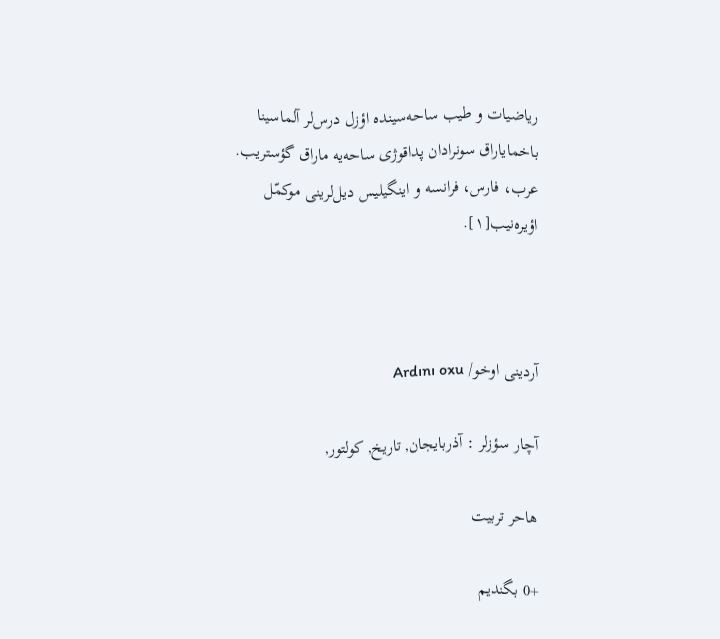ریاضیات و طیب ساحه‌سینده اؤزل درس‌لر آلماسینا باخمایاراق سونرادان پداقوژی ساحه‌یه ماراق گؤستریب. عرب، فارس، فرانسه و اینگیلیس دیل‌لرینی موکمّل اؤیره‌نیب[۱].



آردینی اوخو/ Ardını oxu

آچار سؤزلر : آذربایجان, تاریخ, کولتور,

هاحر تربیت

+0 بگندیم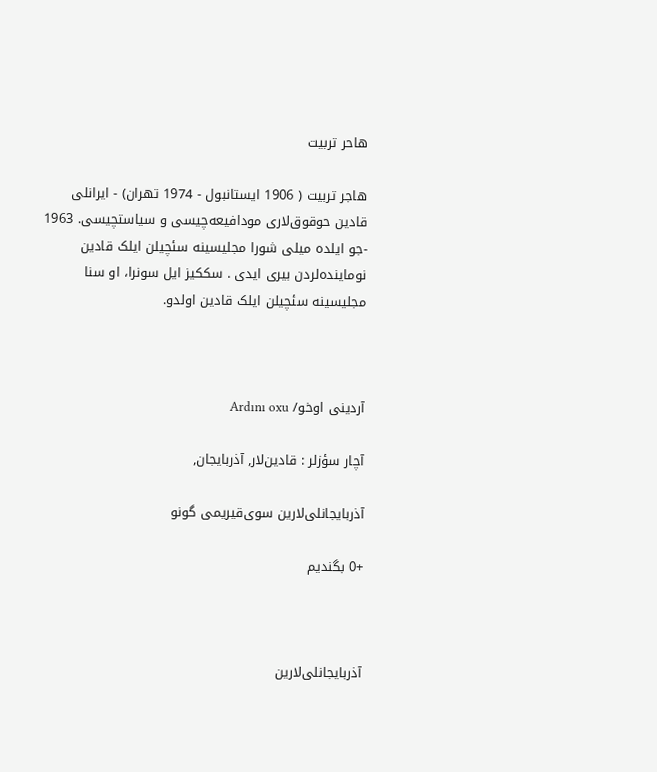هاحر تربیت

هاجر تربیت ( 1906 ایستانبول - 1974 تهران) - ایرانلی قادین حوقوق‌لاری مودافیعه‌چیسی و سیاستچیسی. 1963 -جو ایلده میلی شورا مجلیسینه سئچیلن ایلک قادین نوماینده‌لردن بیری ایدی . سککیز ایل سونرا، او سنا مجلیسینه سئچیلن ایلک قادین اولدو‌.



آردینی اوخو/ Ardını oxu

آچار سؤزلر : قادین‌لار, آذربایجان,

آذربایجانلی‌لارین سوی‌قیریمی گونو

+0 بگندیم



آذربایجانلی‌لارین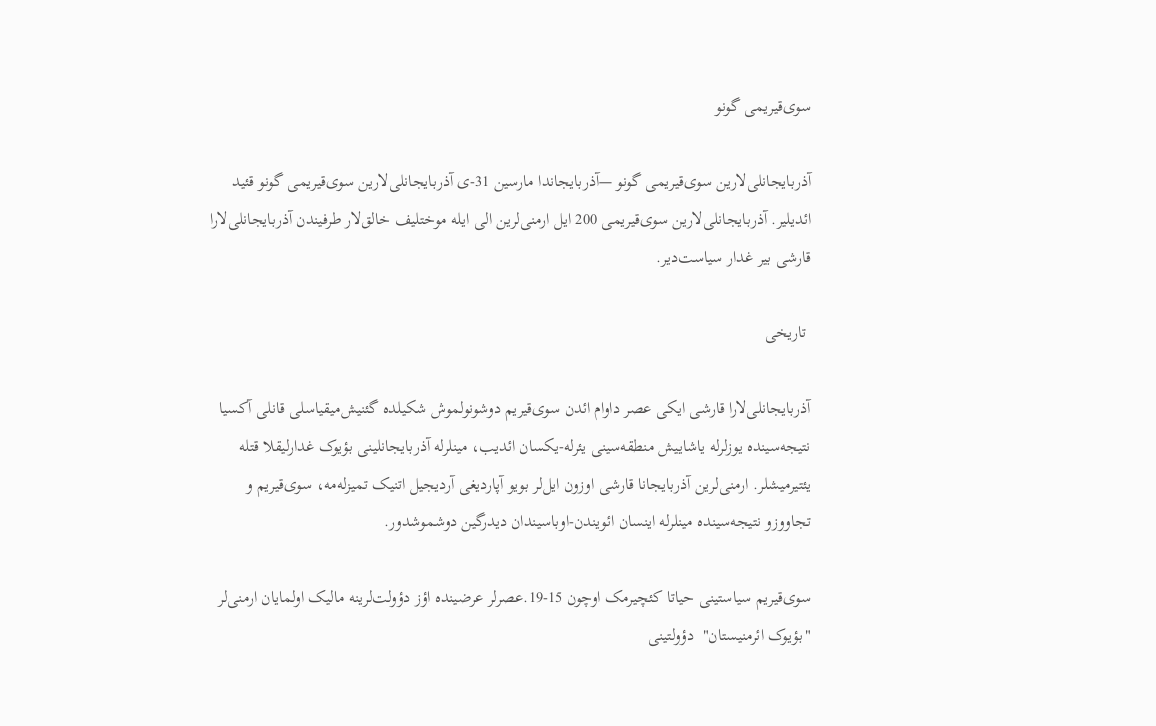سوی‌قیریمی گونو

آذربایجانلی‌لارین سوی‌قیریمی گونو —آذربایجاندا مارسین 31-ی آذربایجانلی‌لارین سوی‌قیریمی گونو قئید ائدیلیر. آذربایجانلی‌لارین سوی‌قیریمی 200 ایل ارمنی‌لرین الی ایله موختلیف خالق‌لار طرفیندن آذربایجانلی‌لارا قارشی بیر غدار سیاست‌دیر.

 تاریخی

آذربایجانلی‌لارا قارشی ایکی عصر داوام ائدن سوی‌قیریم دوشونولموش شکیلده گئنیش‌میقیاسلی قانلی آکسیا نتیجه‌سینده یوزلرله یاشاییش منطقه‌سینی یئرله-یکسان ائدیب، مینلرله آذربایجانلینی بؤیوک غدارلیقلا قتله یئتیرمیشلر. ارمنی‌لرین آذربایجانا قارشی اوزون ایل‌لر بویو آپاردیغی آردیجیل اتنیک تمیزله‌مه، سوی‌قیریم و تجاووزو نتیجه‌سینده مینلرله اینسان ائویندن-اوباسیندان دیدرگین دوشموشدور.

سوی‌قیریم سیاستینی حیاتا کئچیرمک اوچون 15-19.عصرلر عرضینده اؤز دؤولت‌لرینه مالیک اولمایان ارمنی‌لر  "بؤیوک ائرمنیستان‌"  دؤولتینی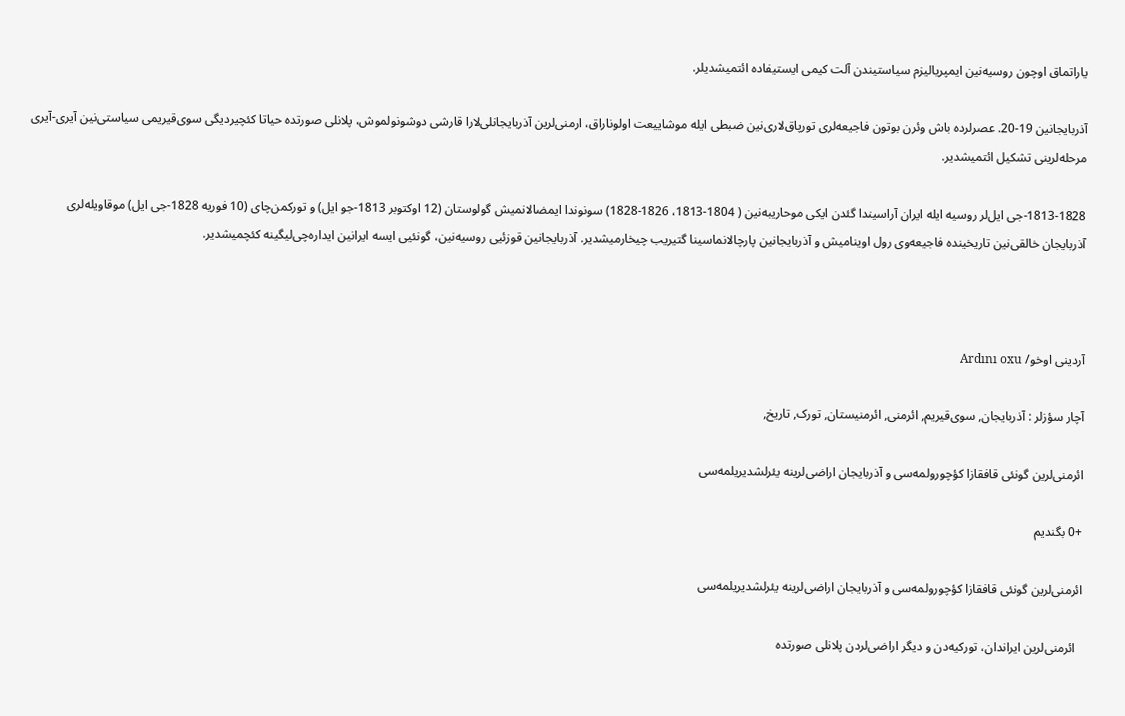یاراتماق اوچون روسیه‌نین ایمپریالیزم سیاستیندن آلت کیمی ایستیفاده ائتمیشدیلر.

آذربایجانین 19-20. عصرلرده باش وئرن بوتون فاجیعه‌لری تورپاق‌لاری‌نین ضبطی ایله موشاییعت اولوناراق، ارمنی‌لرین آذربایجانلی‌لارا قارشی دوشونولموش، پلانلی صورتده حیاتا کئچیردیگی سوی‌قیریمی سیاستی‌نین آیری-آیری مرحله‌لرینی تشکیل ائتمیشدیر.

1813-1828-جی ایل‌لر روسیه ایله ایران آراسیندا گئدن ایکی موحاریبه‌نین ( 1804-1813، 1826-1828) سونوندا ایمضالانمیش گولوستان (12 اوکتوبر 1813-جو ایل) و تورکمن‌چای (10 فوریه 1828-جی ایل) موقاویله‌لری آذربایجان خالقی‌نین تاریخینده فاجیعه‌وی رول اوینامیش و آذربایجانین پارچالانماسینا گتیریب چیخارمیشدیر. آذربایجانین قوزئیی روسیه‌نین، گونئیی ایسه ایرانین ایداره‌چی‌لیگینه کئچمیشدیر.



آردینی اوخو/ Ardını oxu

آچار سؤزلر : آذربایجان, سوی‌قیریم, ائرمنی, ائرمنیستان, تورک, تاریخ,

ائرمنی‌‌لرین گونئی قافقازا کؤچورولمه‌سی و آذربایجان اراضی‌‌لرینه یئرلشدیریلمه‌سی

+0 بگندیم

ائرمنی‌‌لرین گونئی قافقازا کؤچورولمه‌سی و آذربایجان اراضی‌‌لرینه یئرلشدیریلمه‌سی

  ائرمنی‌‌لرین ایراندان، تورکیه‌دن و دیگر اراضی‌‌لردن پلانلی صورتده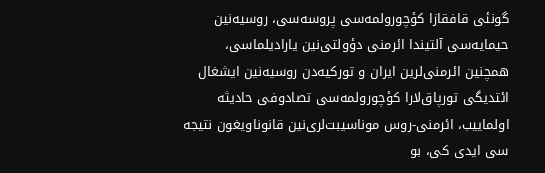گونئی قافقازا کؤچورولمه‌سی پروسه‌سی، روسیه‌نین حیمایه‌‌‌سی آلتیندا ائرمنی دؤولتی‌نین یارادیلماسی، همچنین ائرمنی‌‌لرین ایران و تورکیه‌دن روسیه‌نین ایشغال ائتدیگی تورپاق‌لارا کؤچورولمه‌سی تصادوفی حادیثه  اولماییب، ائرمنی-روس موناسیبت‌لری‌نین قانوناویغون نتیجه سی ایدی کی، بو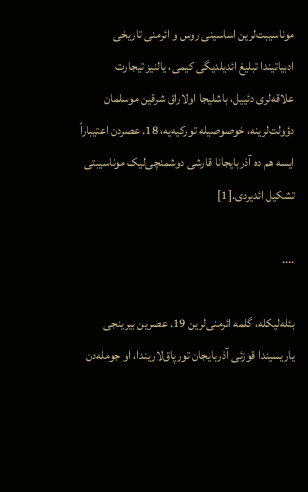موناسیبت‌لرین اساسینی روس و ائرمنی تاریخی ادبیاتیندا تبلیغ ائدیلدیگی کیمی، یالنیز تیجارت علاقه‌‌لری دئییل، باشلیجا او‌لاراق شرقین موسلمان دؤولت‌لرینه، خوصوصیله تورکیه‌یه، 18. عصردن اعتیباراً ایسه هم ده آذربایجانا قارشی دوشمنچی‌لیک موناسیبتی تشکیل ائدیردی.[1]

....

بئله‌لیکله، گلمه ائرمنی‌‌لرین 19. عصرین بیرینجی یاریسیندا قوزئی آذربایجان تورپاق‌لاریندا، او جومله‌دن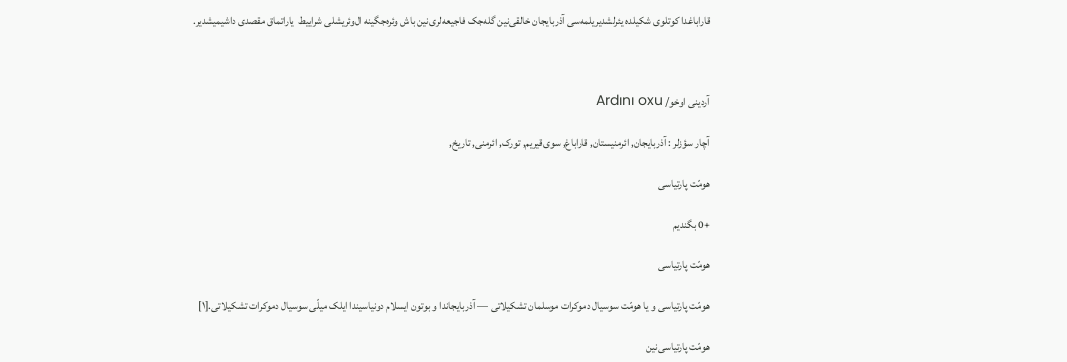قاراباغدا کوتلوی شکیلده یئرلشدیریلمه‌سی آذربایجان خالقی‌نین گله‌جک فاجیعه‌لری‌نین باش وئره‌جگینه ال‌وئریشلی شراییط  یاراتماق مقصدی داشیمیشدیر.



آردینی اوخو/ Ardını oxu

آچار سؤزلر : آذربایجان, ائرمنیستان, قاراباغ, سوی‌قیریم, تورک, ائرمنی, تاریخ,

هومّت پارتیاسی

+0 بگندیم

هومّت پارتیاسی

هومّت پارتیاسی و یا هومّت سوسیال دموکرات موسلمان تشکیلاتی — آذربایجاندا و بوتون ایسلام دونیاسیندا ایلک میلّی سوسیال دموکرات تشکیلاتی.[۱]

هومّت پارتیاسی‌نین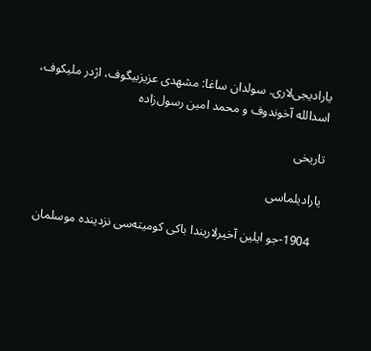یارادیجی‌لاری. سولدان ساغا: مشهدی عزیزبیگوف، اژدر ملیکوف، اسدالله آخوندوف و محمد امین رسول‌زاده

تاریخی

یارادیلماسی

  1904-جو ایلین آخیرلاریندا باکی کومیته‌سی نزدینده موسلمان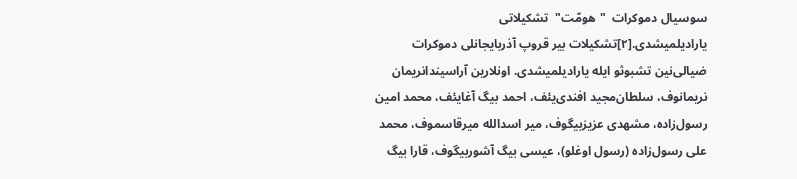سوسیال دموکرات  "هومّت"  تشکیلاتی یارادیلمیشدی.[۲]تشکیلات بیر قروپ آذربایجانلی دموکرات ضیالی‌نین تشبوثو ایله یارادیلمیشدی. اونلارین آراسیندانریمان نریمانوف، سلطان‌مجید افندی‌یئف، احمد بیگ آغایئف، محمد امین رسول‌زاده، مشهدی عزیزبیگوف، میر اسدالله میرقاسموف، محمد علی رسول‌زاده (رسول‌ اوغلو)، عیسی بیگ آشوربیگوف، قارا بیگ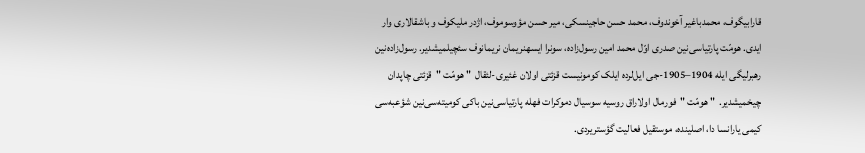قارابیگوف، محمدباغیر آخوندوف، محمد حسن حاجینسکی، میر حسن مؤوسوموف، اژدر ملیکوف و باشقالاری وار ایدی. هومّت پارتیاسی‌نین صدری اوّل محمد امین رسول‌زاده، سونرا ایسهنریمان نریمانوف سئچیلمیشدیر. رسول‌زاده‌نین رهبرلیگی ایله 1904–1905-جی ایل‌لرده ایلک کومونیست قزئتی اولان غئیری-لئقال  " هومّت "  قزئتی چاپدان چیخمیشدیر.  " هومّت "  فورمال اولاراق روسیه سوسیال دموکرات فهله پارتیاسی‌نین باکی کومیته‌سی‌نین شؤعبه‌سی کیمی یارانسا دا، اصلینده، موستقیل فعالیت گؤستریردی.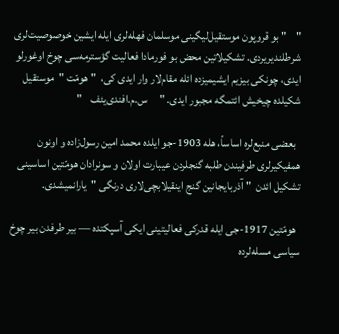"    " بو قروپون موستقیل‌لیگینی موسلمان فهله‌لری ایله ایشین خوصوصیت‌لری شرطلندیریردی. تشکیلاتین محض بو فورمادا فعالیت گؤسترمه‌سی چوخ اوغورلو ایدی، چونکی بیزیم ایشیمیزده ائله مقام‌لار وار ایدی کی،  " هومّت "  موستقیل شکیلده چیخیش ائتمگه مجبور ایدی. "     س.م.افندی‌یئف    "

  بعضی منبع‌لره اساساً، هله 1903-جو ایلده محمد امین رسول‌زاده و اونون همفیکیرلری طرفیندن طلبه گنجلردن عیبارت اولان و سونرادان هومّتین اساسینی تشکیل ائدن  " آذربایجانین گنج اینقیلابچی‌لاری درنگی "  یارانمیشدی.

  هومّتین 1917-جی ایله قدرکی فعالیتینی ایکی آسپکتده — بیر طرفدن بیر چوخ سیاسی مسله‌لرده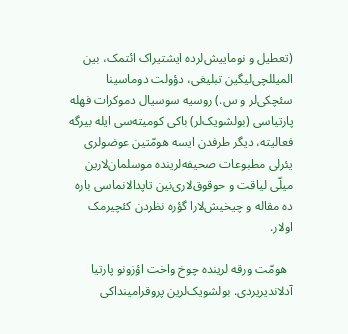(تعطیل و نوماییش‌لرده ایشتیراک ائتمک، بین المیللچی‌لیگین تبلیغی، دؤولت دوماسینا سئچکی‌لر و س.) روسیه سوسیال دموکرات فهله پارتیاسی (بولشویک‌لر) باکی کومیته‌سی ایله بیرگه فعالیته، دیگر طرفدن ایسه هومّتین عوضولری یئرلی مطبوعات صحیفه‌لرینده موسلمان‌لارین میلّی لیاقت و حوقوق‌لاری‌نین تاپدالانماسی باره ده مقاله و چیخیش‌لارا گؤره نظردن کئچیرمک اولار.

  هومّت ورقه لرینده چوخ واخت اؤزونو پارتیا آدلاندیریردی. بولشویک‌لرین پروقرامینداکی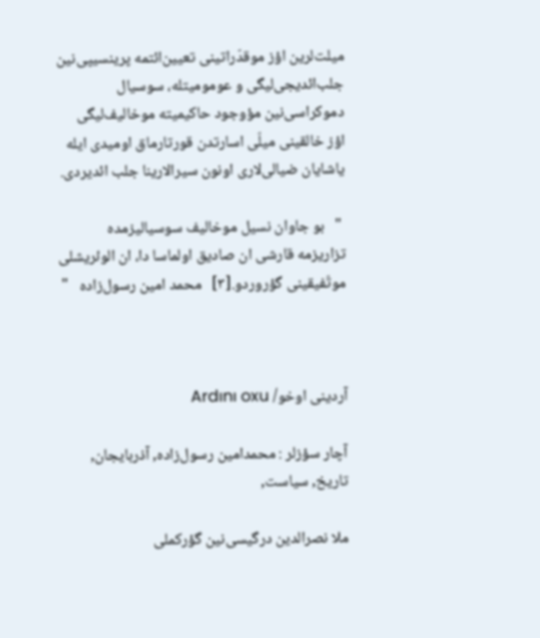میلت‌لرین اؤز موقدّراتینی تعیین‌ائتمه پرینسیپی‌نین جلب‌ائدیجی‌لیگی و عومومیتله، سوسیال دموکراسی‌نین مؤوجود حاکیمیته موخالیف‌لیگی اؤز خالقینی میلّی اسارتدن قورتارماق اومیدی ایله یاشایان ضیالی‌لاری اونون سیرالارینا جلب ائدیردی.

 "   بو جاوان نسیل موخالیف سوسیالیزمده تزاریزمه قارشی ان صادیق اولماسا دا، ان الوئریشلی موتّفیقینی گؤروردو.[۳]   محمد امین رسول‌زاده   "



آردینی اوخو/ Ardını oxu

آچار سؤزلر : محمدامین رسول‌زاده, آذربایجان, تاریخ, سیاست,

ملا نصرالدین درگیسی‌نین گؤرکملی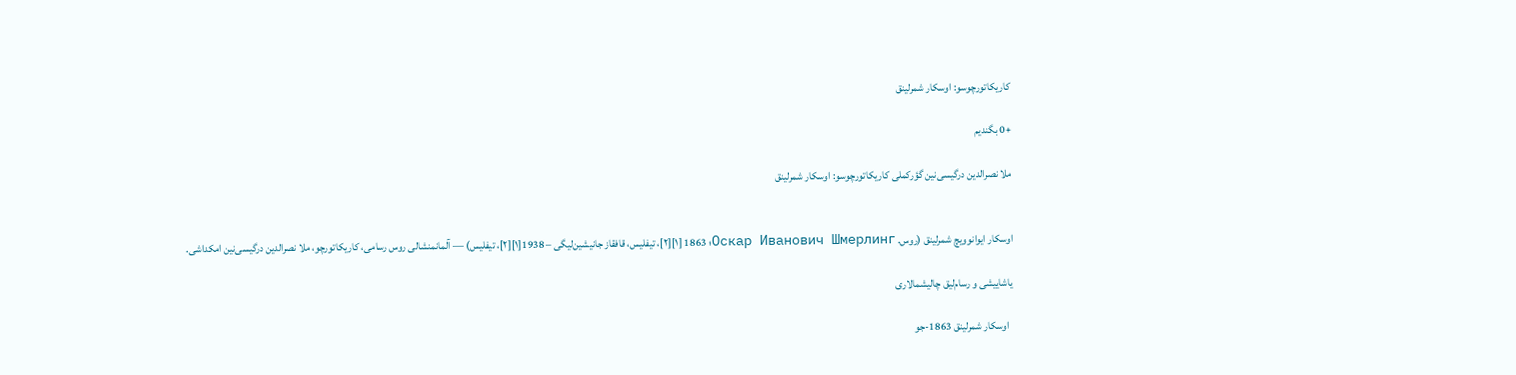کاریکاتورچوسو: اوسکار شمرلینق

+0 بگندیم

ملا نصرالدین درگیسی‌نین گؤرکملی کاریکاتورچوسو: اوسکار شمرلینق


اوسکار ایوانوویچ شمرلینق (روس. Оскар Иванович Шмерлинг؛ 1863 [۱][۲]، تیفلیس، قافقاز جانیشین‌لیگی – 1938[۱][۲]، تیفلیس) — آلمانمنشالی روس رسامی، کاریکاتورچو، ملا نصرالدین درگیسی‌نین امکداشی.

یاشاییشی و رسام‌لیق چالیشمالاری

  اوسکار شمرلینق 1863-جو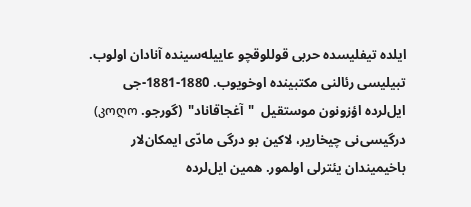ایلده تیفلیسده حربی قوللوقچو عاییله‌سینده آنادان اولوب. تبیلیسی رئالنی مکتبینده اوخویوب. 1880-1881-جی ایل‌لرده اؤزونون موستقیل  "آغجاقاناد‌"  (گورجو. კოღო) درگیسی‌نی چیخاریر، لاکین بو درگی مادّی ایمکان‌لار باخیمیندان یئترلی اولمور. همین ایل‌لرده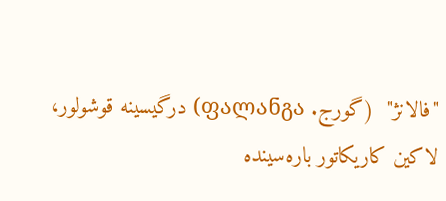"فالانژ‌"  (گورج. ფალანგა) درگیسینه قوشولور، لاکین کاریکاتور باره‌سینده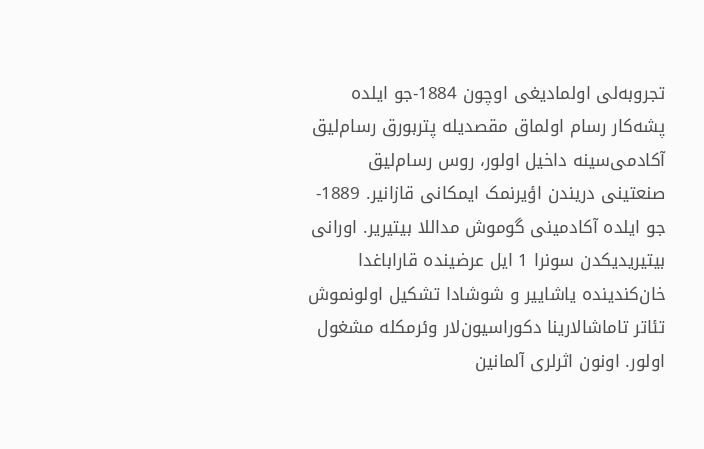تجروبه‌لی اولمادیغی اوچون 1884-جو ایلده پشه‌کار رسام اولماق مقصدیله پتربورق رسام‌لیق آکادمی‌سینه داخیل اولور، روس رسام‌لیق صنعتینی دریندن اؤیرنمک ایمکانی قازانیر. 1889-جو ایلده آکادمینی گوموش مداللا بیتیریر. اورانی بیتیریدیکدن سونرا 1 ایل عرضینده قاراباغدا خان‌کندینده یاشاییر و شوشادا تشکیل اولونموش تئاتر تاماشالارینا دکوراسیون‌لار وئرمکله مشغول اولور. اونون اثرلری آلمانین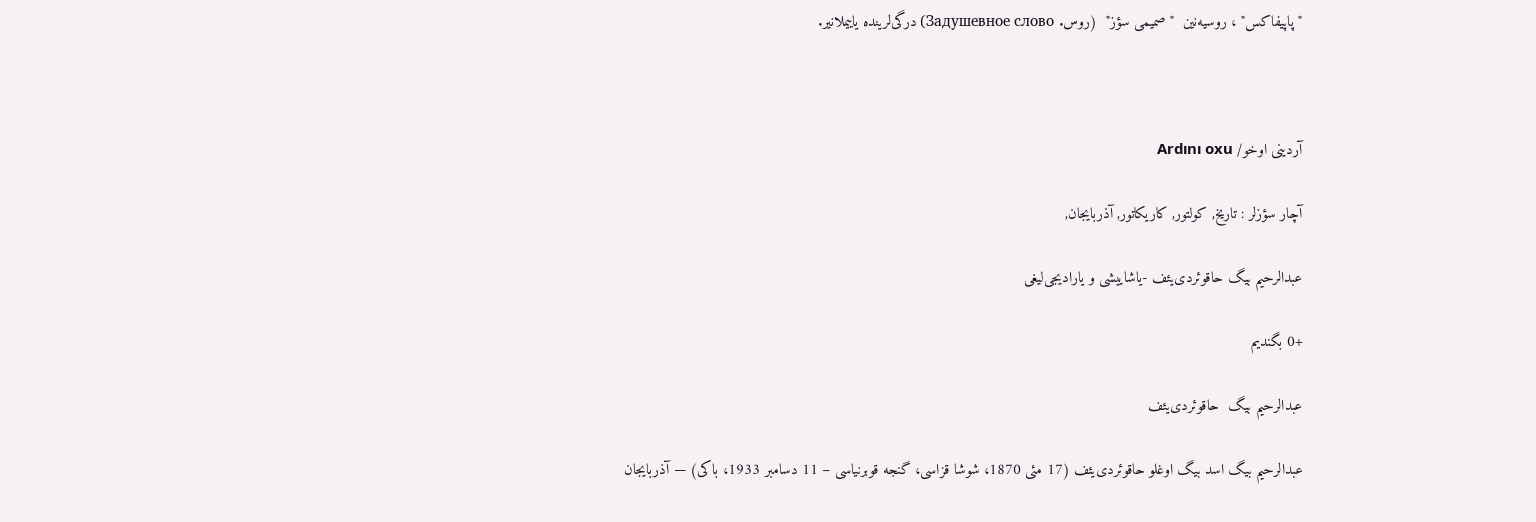"پاپیفاکس‌" ، روسیه‌نین  "صمیمی سؤز‌"  (روس. Задушевное слово) درگی‌لرینده یاییملانیر.



آردینی اوخو/ Ardını oxu

آچار سؤزلر : تاریخ, کولتور, کاریکاتور, آذربایجان,

عبدالرحیم بیگ حاقوئردی‌یئف -یاشاییشی و یارادیجی‌لیغی

+0 بگندیم

عبدالرحیم بیگ  حاقوئردی‌یئف

عبدالرحیم بیگ اسد بیگ اوغلو حاقوئردی‌یئف (17 مئی 1870، شوشا قزاسی، گنجه قوبرنیاسی – 11 دسامبر 1933، باکی) — آذربایجان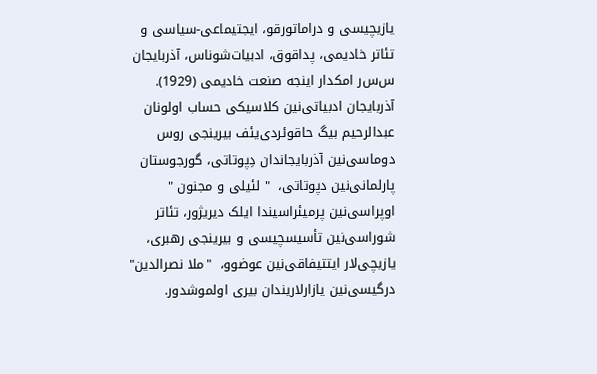یازیچیسی و دراماتورقو، ایجتیماعی-سیاسی و تئاتر خادیمی، پداقوق، ادبیات‌شوناس، آذربایجان س‌س‌ر امکدار اینجه صنعت خادیمی (1929). آذربایجان ادبیاتی‌نین کلاسیکی حساب اولونان عبدالرحیم بیگ حاقوئردی‌یئف بیرینجی روس دوماسی‌نین آذربایجاندان دِپوتاتی، گورجوستان پارلمانی‌نین دپوتاتی،  " لئیلی و مجنون "  اوپراسی‌نین پرمیئراسیندا ایلک دیریژور، تئاتر شوراسی‌نین تأسیسچیسی و بیرینجی رهبری، یازیچی‌لار ایتتیفاقی‌نین عوضوو،  "ملا نصرالدین"  درگیسی‌‌نین یازارلاریندان بیری اولموشدور.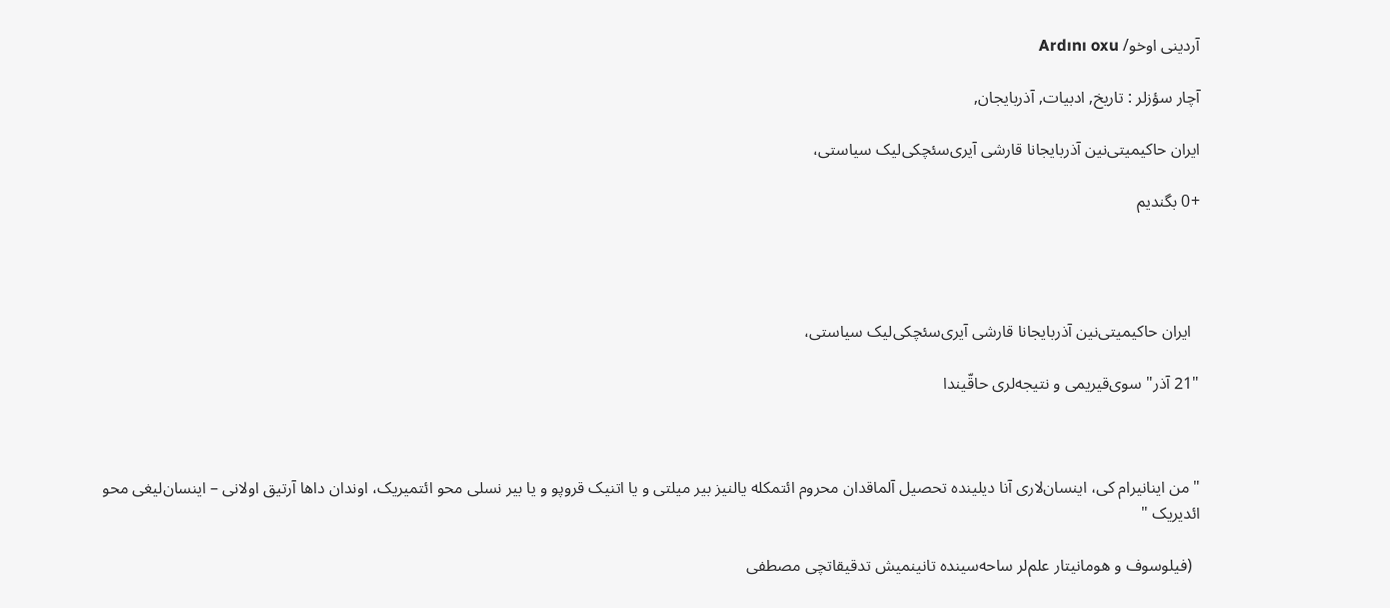آردینی اوخو/ Ardını oxu

آچار سؤزلر : تاریخ, ادبیات, آذربایجان,

ایران حاکیمیتی‌نین آذربایجانا قارشی آیری‌‌سئچکی‌لیک سیاستی،

+0 بگندیم




  ایران حاکیمیتی‌نین آذربایجانا قارشی آیری‌‌سئچکی‌لیک سیاستی،

"21 آذر‌" سوی‌قیریمی و نتیجه‌لری حاقّیندا



" من اینانیرام کی، اینسان‌لاری آنا دیلینده تحصیل آلماقدان محروم ائتمکله یالنیز بیر میلتی و یا اتنیک قروپو و یا بیر نسلی محو ائتمیریک، اوندان داها آرتیق اولانی – اینسان‌لیغی محو ائدیریک "

  (فیلوسوف و هومانیتار علم‌لر ساحه‌سینده تانینمیش تدقیقاتچی مصطفی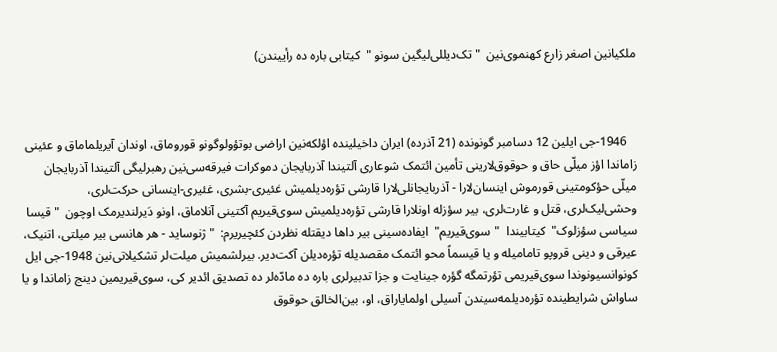ملکیانین اصغر زارع کهنموی‌نین  " تک‌دیللی‌لیگین سونو "  کیتابی باره ده رأییندن)



   1946-جی ایلین 12 دسامبر گونونده (21 آذرده) ایران داخیلینده اؤلکه‌نین اراضی بوتؤولوگونو قوروماق، اوندان آیریلماماق و عئینی زاماندا اؤز میلّی حاق و حوقوق‌لارینی تأمین ائتمک شوعاری آلتیندا آذربایجان دموکرات فیرقه‌سی‌نین رهبرلیگی آلتیندا آذربایجان میلّی حؤکومتینی قورموش اینسان‌لارا - آذربایجانلی‌لارا قارشی تؤره‌دیلمیش غئیری-بشری، غئیری-اینسانی حرکت‌لری، وحشی‌لیک‌لری، قتل و غارت‌لری، بیر سؤزله اونلارا قارشی تؤره‌دیلمیش سوی‌قیریم آکتینی آنلاماق، اونو دَیرلندیرمک اوچون  "قیسا سیاسی سؤزلوک‌"  کیتابیندا  "سوی‌قیریم"  ایفاده‌سینی بیر داها دیقتله نظردن کئچیریرم:  "ژنوساید - هر هانسی بیر میلتی، اتنیک، عیرقی و دینی قروپو تامامیله و یا قیسماً محو ائتمک مقصدیله تؤره‌دیلن آکت‌دیر. بیرلشمیش میلت‌لر تشکیلاتی‌نین 1948-جی ایل کونوانسیونوندا سوی‌قیریمی تؤرتمگه گؤره جینایت و جزا تدبیرلری باره ده مادّه‌لر ده تصدیق ائدیر کی، سوی‌قیریمین دینج زاماندا و یا ساواش شرایطینده تؤره‌دیلمه‌سیندن آسیلی اولمایاراق، او، بین‌الخالق حوقوق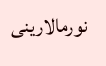نورمالارینی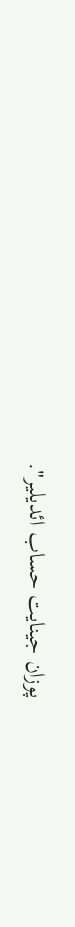پوزان جینایت حساب ائدیلیر‌".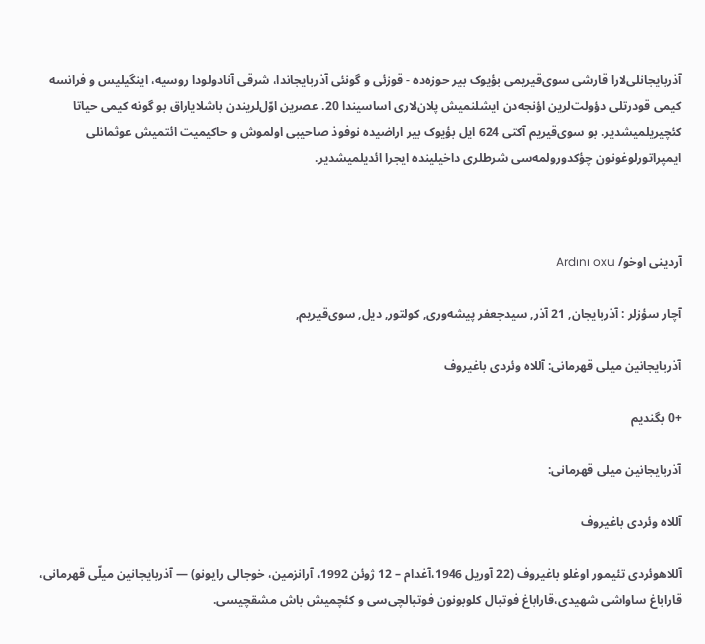آذربایجانلی‌لارا قارشی سوی‌قیریمی بؤیوک بیر حوزه‌ده - قوزئی و گونئی آذربایجاندا، شرقی آنادولودا روسیه، اینگیلیس و فرانسه کیمی قودرتلی دؤولت‌لرین اؤنجه‌‌دن ایشلنمیش پلان‌لاری اساسیندا 20. عصرین اوّل‌لریندن باشلایاراق بو گونه کیمی حیاتا کئچیریلمیشدیر. بو سوی‌قیریم آکتی 624 ایل بؤیوک بیر اراضیده نوفوذ صاحیبی اولموش و حاکیمیت ائتمیش عوثمانلی ایمپراتورلوغونون چؤکدورولمه‌سی شرطلری داخیلینده ایجرا ائدیلمیشدیر.



آردینی اوخو/ Ardını oxu

آچار سؤزلر : آذربایجان, 21 آذر, سیدجعفر پیشه‌وری, کولتور, دیل, سوی‌قیریم,

آذربایجانین میلی قهرمانی: آللاه وئردی باغیروف

+0 بگندیم

آذربایجانین میلی قهرمانی:

آللاه وئردی باغیروف

آللاهوئردی تئیمور اوغلو باغیروف (22 آوریل 1946،آغدام – 12 ژوئن 1992، آرانزمین، خوجالی رایونو) — آذربایجانین میلّی قهرمانی، قاراباغ ساواشی‌ شهیدی،قاراباغ فوتبال کلوبونون فوتبالچی‌سی و کئچمیش باش مشقچیسی.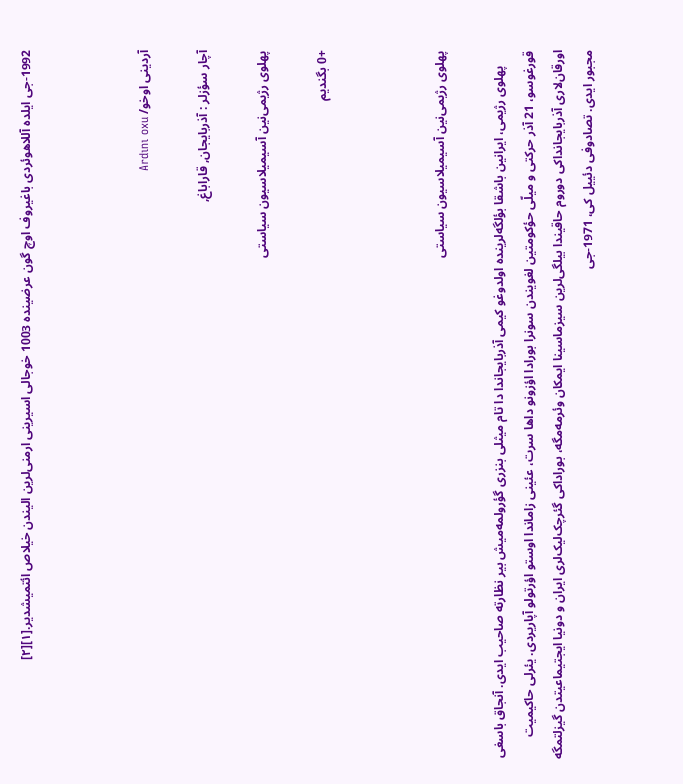1992-جی ایلده آللاهوئردی باغیروف اوچ گون عرضینده 1003 خوجالی اسیرینی ارمنی‌لرین الیندن خیلاص ائتمیشدیر.[۱][۲]



آردینی اوخو/ Ardını oxu

آچار سؤزلر : آذربایجان, قاراباغ,

پهلوی رژیمی‌نین آسیمیلاسیون سیاستی

+0 بگندیم



پهلوی رژیمی‌نین آسیمیلاسیون سیاستی

     پهلوی رژیمی، ایرانین باشقا بؤلگه‌لرینده اولدوغو کیمی آذربایجاندا دا تام میثلی بنزری گؤرولمه‌میش بیر نظارته صاحیب ایدی. آنجاق باسغی قورغوسو، 21 آذر حرکتی و میلّی حؤکومتین لغویندن سونرا بورادا اؤزونو داها سرت، عئینی زاماندا اوستو اؤرتولو آپاریردی. یئرلی حاکیمیت اورقان‌لاری آذربایجانداکی دوروم حاقیندا بیلگی‌لرین‌ سیزماسینا ایمکان وئر‌مه‌مگه، بوراداکی گئرچک‌لیک‌لری ایران و دونیا ایجتیماعیتدن گیزلتمگه مجبور ایدی. تصادوفی دئییل کی، 1971-جی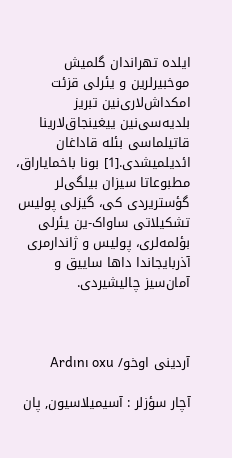ایلده تهراندان گلمیش موخبیرلرین و یئرلی قزئت امکداش‌لاری‌نین تبریز بلدیه‌سی‌نین ییغینجاق‌لارینا قاتیلماسی بئله قاداغان ائدیلمیشدی.[1] بونا باخمایاراق، مطبوعاتا سیزان بیلگی‌لر گؤستریردی کی، گیزلی پولیس تشکیلاتی ساواک-ین یئرلی بؤلمه‌‌لری، پولیس و ژاندارمری آذربایجاندا داها ساییق و آمان‌سیز چالیشیردی.



آردینی اوخو/ Ardını oxu

آچار سؤزلر : آسیمیلاسیون, پان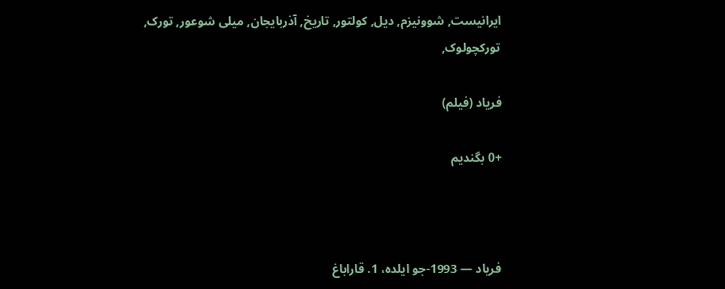ایرانیست, شوونیزم, دیل, کولتور, تاریخ, آذربایجان, میلی شوعور, تورک, تورکچولوک,

فریاد (فیلم)

+0 بگندیم



فریاد — 1993-جو ایلده، 1. قاراباغ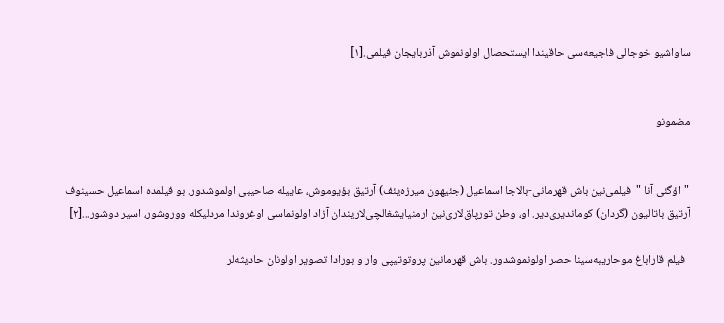ساواشیو خوجالی فاجیعه‌سی حاقیندا ایستحصال اولونموش آذربایجان فیلمی.[۱]


مضمونو


 " اؤگئی آنا "  فیلمی‌نین باش قهرمانی-بالاجا اسماعیل (جئیهون میرزه‌یئف) آرتیق بؤیوموش، عاییله صاحیبی اولموشدور. بو فیلمده اسماعیل حسینوف آرتیق باتالیون (گردان) کوماندیری‌دیر. او، وطن تورپاق‌لاری‌نین ارمنیایشغالچی‌لاریندان آزاد اولونماسی اوغروندا مردلیکله ووروشور، اسیر دوشور...[۲]

  فیلم قاراباغ موحاریبه‌سینا حصر اولونموشدور. باش قهرمانین پروتوتیپی وار و بورادا تصویر اولونان حادیثه‌لر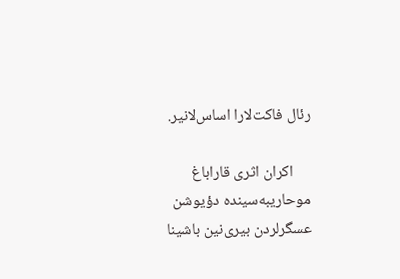رئال فاکت‌لارا اساس‌لانیر.

     اکران اثری قاراباغ موحاریبه‌سینده دؤیوشن عسگرلردن بیری‌نین باشینا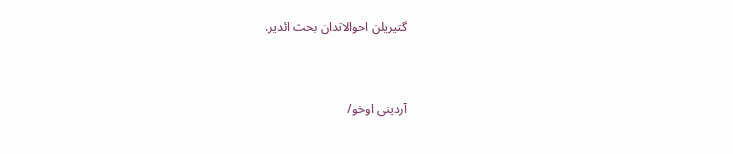گتیریلن احوالاتدان بحث ائدیر.



آردینی اوخو/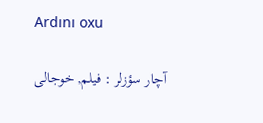Ardını oxu

آچار سؤزلر : فیلم, خوجالی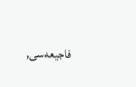فاجیعه‌سی,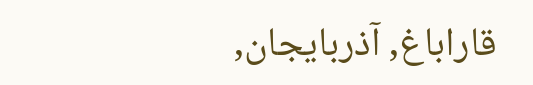قاراباغ, آذربایجان,